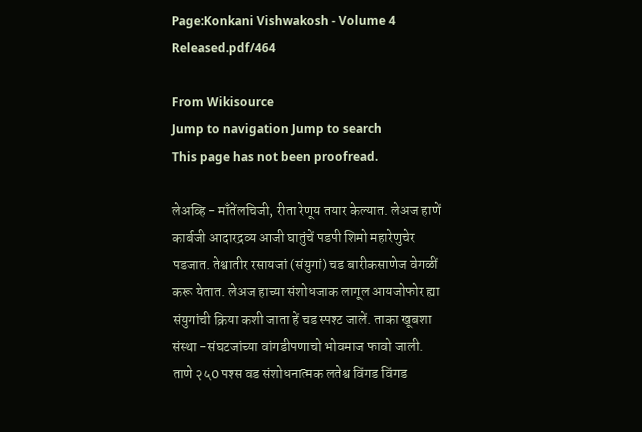Page:Konkani Vishwakosh - Volume 4 Released.pdf/464

From Wikisource
Jump to navigation Jump to search
This page has not been proofread.

लेअव्हि - माँतेंलचिजी, रीता रेणूय तयार केल्यात. लेअज हाणें कार्बजी आदारद्रव्य आजी घातुंचें पडपी शिमो महारेणुचेर पडजात. तेश्वातीर रसायजां (संयुगां) चड बारीकसाणेज वेगळीं करू येतात. लेअज हाच्या संशोधजाक लागूल आयजोफोर ह्या संयुगांची क्रिया कशी जाता हें चड स्पश्ट जालें. ताका खूबशा संस्था -संघटजांच्या वांगडीपणाचो भोवमाज फावो जाली. ताणे २५0 पश्स वड संशोधनात्मक लतेश्व विंगड विंगड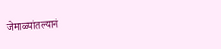जेमाळ्यांतल्यानं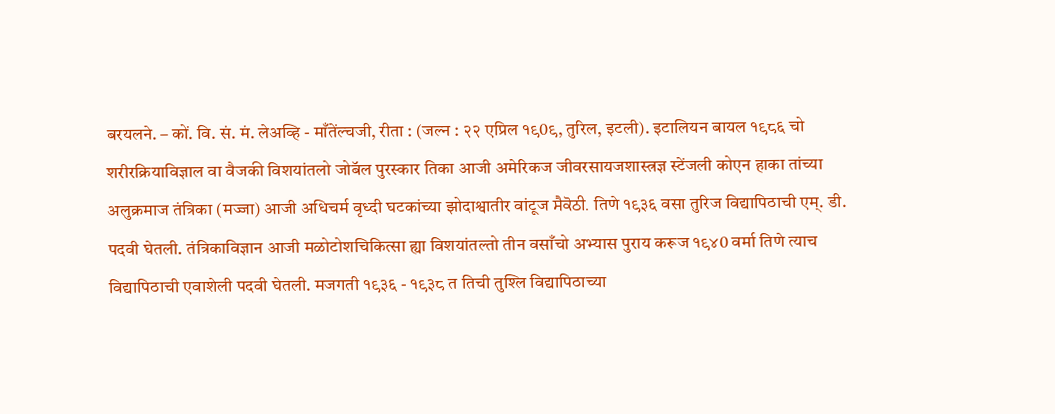बरयलने. – कों. वि. सं. मं. लेअव्हि - माँतेंल्चजी, रीता : (जल्न : २२ एप्रिल १९0९, तुरिल, इटली). इटालियन बायल १९८६ चो शरीरक्रियाविज्ञाल वा वैजकी विशयांतलो जोबॅल पुरस्कार तिका आजी अमेरिकज जीवरसायजशास्त्रज्ञ स्टेंजली कोएन हाका तांच्या अलुक्रमाज तंत्रिका (मज्जा) आजी अधिचर्म वृध्दी घटकांच्या झोदाश्वातीर वांटूज ਸੈਕੋਠੀ. तिणे १९३६ वसा तुरिज विद्यापिठाची एम्. डी. पदवी घेतली. तंत्रिकाविज्ञान आजी मळोटोशचिकित्सा ह्या विशयांतल्तो तीन वसाँचो अभ्यास पुराय करूज १९४0 वर्मा तिणे त्याच विद्यापिठाची एवाशेली पदवी घेतली. मजगती १९३६ - १९३८ त तिची तुश्लि विद्यापिठाच्या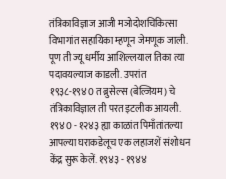तंत्रिकाविज्ञाज आजी मञोदोशचिकित्सा विभागांत सहायिका म्हणून जेमणूक जाली. पूण ती ज्यू धर्मीय आशिल्लयाल तिका त्या पदावयल्याज काडली. उपरांत १९३८-१९४0 त ब्रुसेल्स (बेल्जियम) चे तंत्रिकाविज्ञाल ती परत इटलीक आयली. १९४0 - १२४३ ह्या काळांत पिमाँतांतल्या आपल्या घराकडेलूच एक लहाजशें संशोधन केंद्र सुरू केलें. १९४३ - १९४४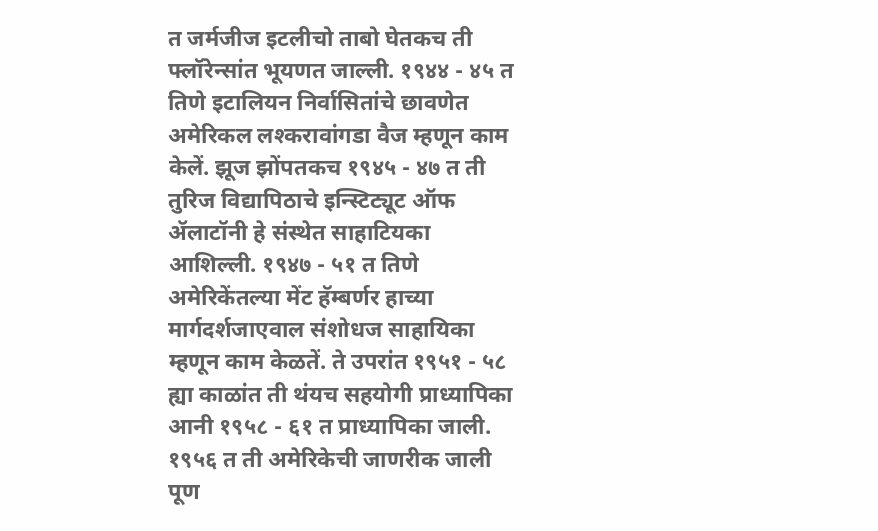त जर्मजीज इटलीचो ताबो घेतकच ती फ्लॉरेन्सांत भूयणत जाल्ली. १९४४ - ४५ त तिणे इटालियन निर्वासितांचे छावणेत अमेरिकल लश्करावांगडा वैज म्हणून काम केलें. झूज झोंपतकच १९४५ - ४७ त ती तुरिज विद्यापिठाचे इन्स्टिट्यूट ऑफ ॲलाटॉनी हे संस्थेत साहाटियका आशिल्ली. १९४७ - ५१ त तिणे अमेरिकेंतल्या मेंट हॅम्बर्णर हाच्या मार्गदर्शजाएवाल संशोधज साहायिका म्हणून काम केळतें. ते उपरांत १९५१ - ५८ ह्या काळांत ती थंयच सहयोगी प्राध्यापिका आनी १९५८ - ६१ त प्राध्यापिका जाली. १९५६ त ती अमेरिकेची जाणरीक जाली पूण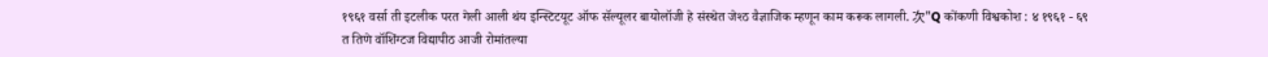१९६१ वर्सा ती इटलीक परत गेली आली थंय इन्स्टिटयूट ऑफ सॅल्यूलर बायोलॉजी हे संस्थेत जेश्ठ वैज्ञाजिक म्हणून काम करूक लागली. 次"Q कोंकणी विश्वकोश : ४ १९६१ - ६९ त तिणे वॉशिंग्टज विद्यापीठ आजी रोमांतल्या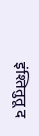इंश्तितुतू द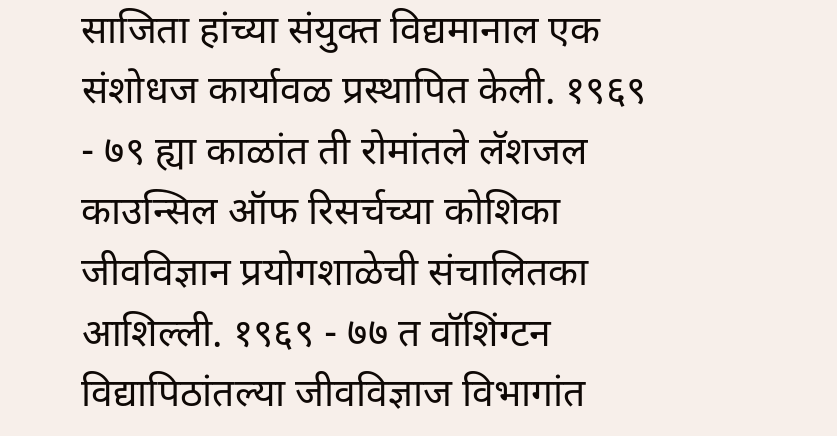साजिता हांच्या संयुक्त विद्यमानाल एक संशोधज कार्यावळ प्रस्थापित केली. १९६९ - ७९ ह्या काळांत ती रोमांतले लॅशजल काउन्सिल ऑफ रिसर्चच्या कोशिका जीवविज्ञान प्रयोगशाळेची संचालितका आशिल्ली. १९६९ - ७७ त वॉशिंग्टन विद्यापिठांतल्या जीवविज्ञाज विभागांत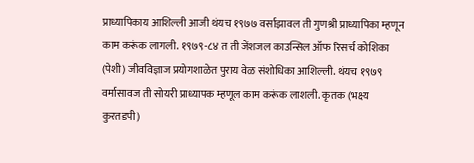प्राध्यापिकाय आशिल्ली आजी थंयच १९७७ वर्साझावल ती गुणश्री प्राध्यापिका म्हणून काम करूंक लागली. १९७९-८४ त ती जेंशजल काउन्सिल ऑफ रिसर्च कोशिका (पेशी) जीवविज्ञाज प्रयोगशाळेत पुराय वेळ संशोधिका आशिल्ली. थंयच १९७९ वर्मासावज ती सोयरी प्राध्यापक म्हणूल काम करूंक लाशली. कृतक (भक्ष्य कुरतडपी)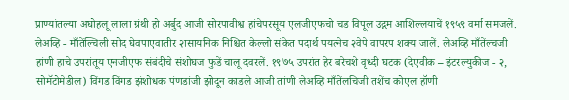प्राण्यांतल्या अघोहलू लाला ग्रंथी हो अर्बुद आजी सोरपावीश्व हांचेपरसूय एलजीएफचो चड विपूल उद्गम आशिल्लयाचें १९५९ वर्मा समजलें. लेअव्हि - माँतेंल्चिली सोद घेवपाएवातीर २ासायनिक निश्चित केल्लो संकेत पदार्थ पयत्नेच २वेपे वापरप शक्य जालें. लेअव्हि माँतेंल्चजी हांणी हाचे उपरांतूय एनजीएफ संबंदीचे संशोघज फुडें चालू दवरलें. १९७५ उपरांत हेर बरेचशे वृध्दी घटक (देएवीक – इंटरल्युकीज - २, सोमॅटोमेडील) विंगड विंगड झंशोधक पंणडांजी झोदून काडले आजी तांणी लेअव्हि माँतेंलचिजी तशेंच कोएल हॉणी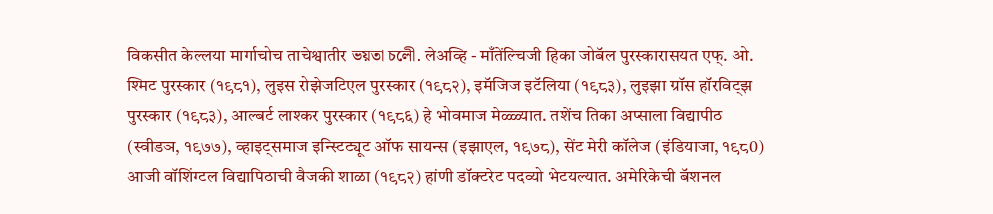विकसीत केल्लया मार्गाचोच ताचेश्वातीर ভয়তা চলেী. लेअव्हि - माँतेंल्चिजी हिका जोबॅल पुरस्कारासयत एफ्. ओ. श्मिट पुरस्कार (१९८१), लुइस रोझेजटिएल पुरस्कार (१९८२), इमॅजिज इटॅलिया (१९८३), लुइझा ग्रॉस हॉरविट्झ पुरस्कार (१९८३), आल्बर्ट लाश्कर पुरस्कार (१९८६) हे भोवमाज मेळ्ळ्यात. तशेंच तिका अप्साला विद्यापीठ (स्वीडञ, १९७७), व्हाइट्समाज इन्स्टिट्यूट ऑफ सायन्स (इझाएल, १९७८), सेंट मेरी कॉलेज (इंडियाजा, १९८0) आजी वॉशिंग्टल विद्यापिठाची वैजकी शाळा (१९८२) हांणी डॉक्टरेट पदव्यो भेटयल्यात. अमेरिकेची बॅशनल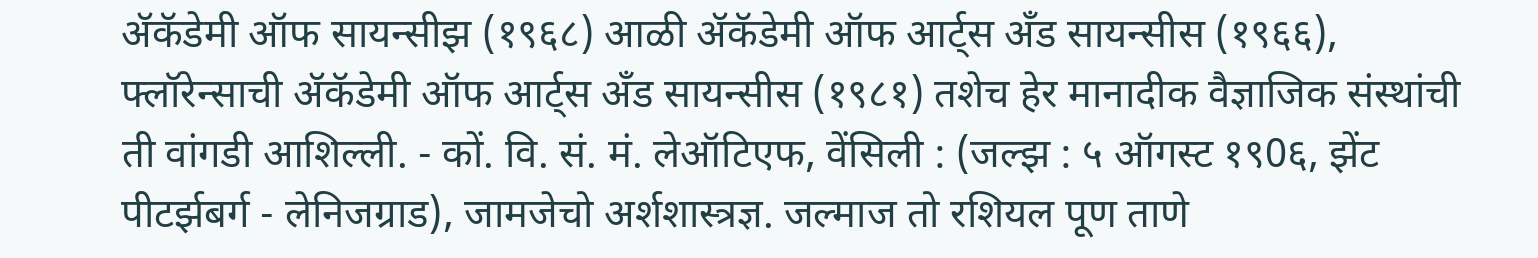ॲकॅडेमी ऑफ सायन्सीझ (१९६८) आळी ॲकॅडेमी ऑफ आर्ट्स अँड सायन्सीस (१९६६), फ्लॉरेन्साची ॲकॅडेमी ऑफ आर्ट्स अँड सायन्सीस (१९८१) तशेच हेर मानादीक वैज्ञाजिक संस्थांची ती वांगडी आशिल्ली. - कों. वि. सं. मं. लेऑटिएफ, वेंसिली : (जल्झ : ५ ऑगस्ट १९0६, झेंट पीटर्झबर्ग - लेनिजग्राड), जामजेचो अर्शशास्त्रज्ञ. जल्माज तो रशियल पूण ताणे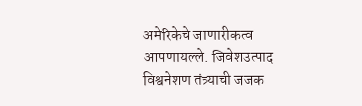अमेरिकेचे जाणारीकत्व आपणायल्ले. जिवेशउत्पाद विश्वनेशण तंत्र्याची जजक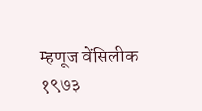म्हणूज वेंसिलीक १९७३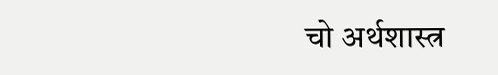चो अर्थशास्त्र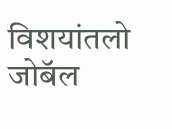विशयांतलो जोबॅल